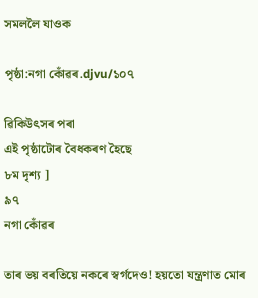সমললৈ যাওক

পৃষ্ঠা:নগা কোঁৱৰ.djvu/১০৭

ৱিকিউৎসৰ পৰা
এই পৃষ্ঠাটোৰ বৈধকৰণ হৈছে
৮ম দৃশ্য ]
৯৭
নগা কোঁৱৰ

তাৰ ভয় বৰতিয়ে নকৰে স্বৰ্গদেও! হয়তো যন্ত্ৰণাত মোৰ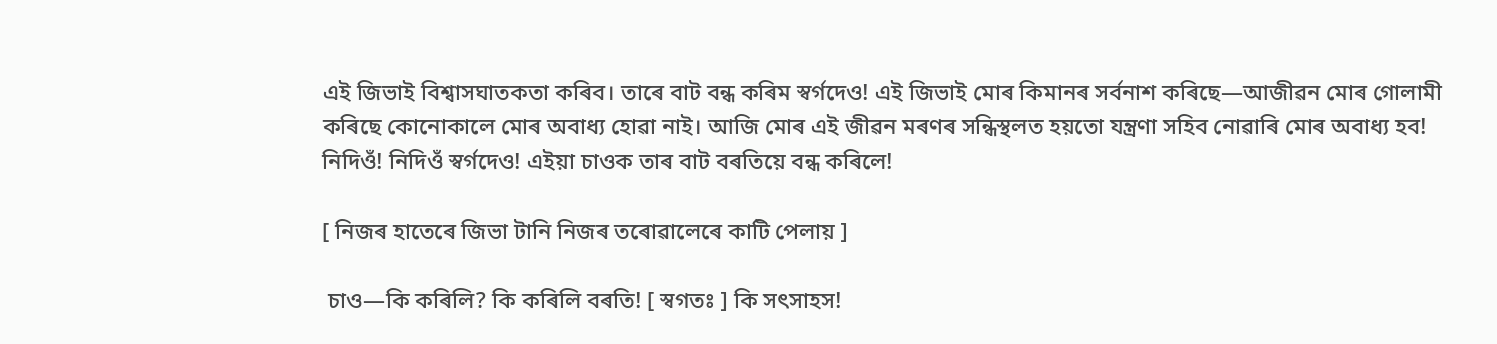এই জিভাই বিশ্বাসঘাতকতা কৰিব। তাৰে বাট বন্ধ কৰিম স্বৰ্গদেও! এই জিভাই মোৰ কিমানৰ সৰ্বনাশ কৰিছে—আজীৱন মোৰ গোলামী কৰিছে কোনোকালে মোৰ অবাধ্য হোৱা নাই। আজি মোৰ এই জীৱন মৰণৰ সন্ধিস্থলত হয়তো যন্ত্ৰণা সহিব নোৱাৰি মোৰ অবাধ্য হব! নিদিওঁ! নিদিওঁ স্বৰ্গদেও! এইয়া চাওক তাৰ বাট বৰতিয়ে বন্ধ কৰিলে!

[ নিজৰ হাতেৰে জিভা টানি নিজৰ তৰোৱালেৰে কাটি পেলায় ]

 চাও—কি কৰিলি? কি কৰিলি বৰতি! [ স্বগতঃ ] কি সৎসাহস!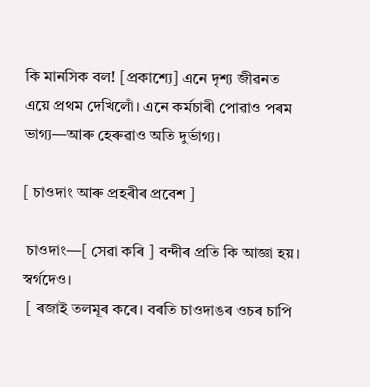কি মানসিক বল! [প্ৰকাশ্যে] এনে দৃশ্য জীৱনত এয়ে প্ৰথম দেখিলোঁ। এনে কৰ্মচাৰী পোৱাও পৰম ভাগ্য—আৰু হেৰুৱাও অতি দুৰ্ভাগ্য।

[ চাওদাং আৰু প্ৰহৰীৰ প্ৰবেশ ]

 চাওদাং—[ সেৱা কৰি ] বন্দীৰ প্ৰতি কি আজ্ঞা হয়। স্বৰ্গদেও।
 [ ৰজাই তলমূৰ কৰে। বৰতি চাওদাঙৰ ওচৰ চাপি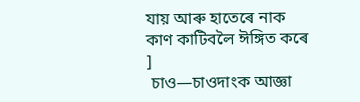যায় আৰু হাতেৰে নাক কাণ কাটিবলৈ ঈঙ্গিত কৰে ]
 চাও—চাওদাংক আজ্ঞা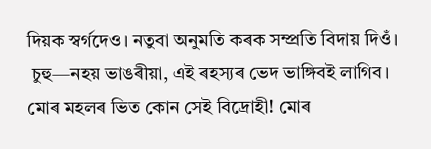দিয়ক স্বৰ্গদেও। নতুবা অনুমতি কৰক সম্প্ৰতি বিদায় দিওঁ।
 চুহু—নহয় ভাঙৰীয়া, এই ৰহস্যৰ ভেদ ভাঙ্গিবই লাগিব। মোৰ মহলৰ ভিত কোন সেই বিদ্ৰোহী! মোৰ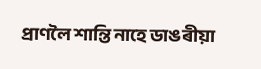প্ৰাণলৈ শান্তি নাহে ডাঙৰীয়া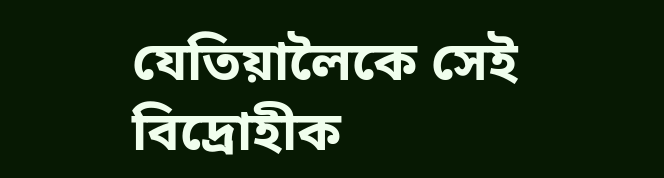যেতিয়ালৈকে সেই বিদ্ৰোহীক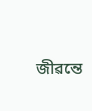জীৱন্তে